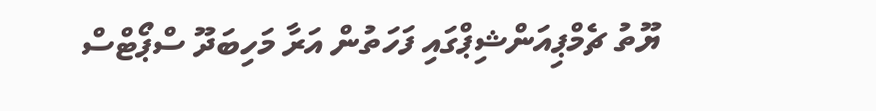ޔޫތު ޗެމްޕިއަންޝިޕްގައި ފަހަތުން އަރާ މަހިބަދޫ ސްޕޯޓްސް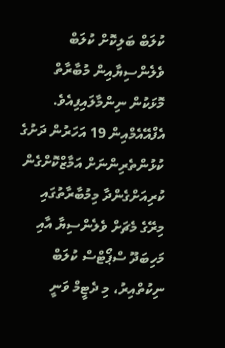ކުލަބް ބަލިކޮށް ކުލަބް ވެލެންސިޔާއިން މުބާރާތް މޮޅަކުން ނިންމާލައިފިއެވެ. އެފްއޭއެމްއިން 19 އަހަރުން ދަށުގެ ކުޅުންތެރިންނަށް އަމާޒްކޮށްގެން ކުރިއަށްގެންދާ މިމުބާރާތުގައި މިރޭގެ މެޗަށް ވެލެންސިޔާ އާއި މަހިބަދޫ ސްޕޯޓްސް ކުލަބް ނިކުތްއިރު، މި ދެޓީމް ވަނީ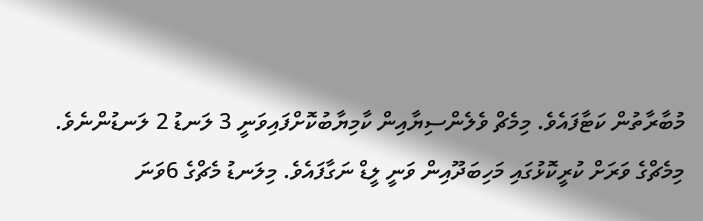މުބާރާތުން ކަޓާފައެވެ. މިމެޗް ވެލެންސިޔާއިން ކާމިޔާބުކޮށްފައިވަނީ 3 ލަނޑު 2 ލަނޑުންނެވެ.
މިމެޗްގެ ވަރަށް ކުރީކޮޅުގައި މަހިބަދޫއިން ވަނީ ލީޑް ނަގާފައެވެ. މިލަނޑު މެޗްގެ 6ވަނަ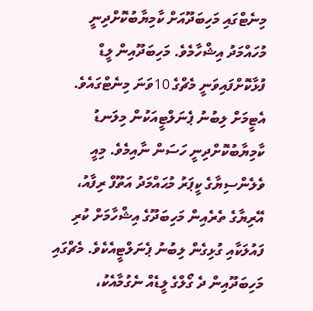މިނެޓްގައި މަހިބަދޫއަށް ކާމިޔާބުކޮށްދިނީ މުހައްމަދު އިޝްހާމެވެ. މަހިބަދޫއިން ލީޑް ފުޅާކޮށްފައިވަނީ މެޗްގެ 10ވަނަ މިނެޓްގައެވެ. އެޓީމަށް ލިބުނު ޕެނަލްޓީއަކުން މިލަނޑު ކާމިޔާބުކޮށްދިނީ ހަސަން ނާއިމެވެ. މިއީ ވެލެންސިޔާގެ ކީޕަރު މުޙައްމަދު އަތޫފް ރިފާއު، އޭރިޔާގެ ތެރެއިން މަހިބަދޫގެ އިޝްހާމަށް ކުރި ފައުލަކާއި ގުޅިގެން ލިބުނު ޕެނަލްޓީއެކެވެ. މެޗްގައި މަހިބަދޫއިން ދެ ގޯލްގެ ލީޑެއް ނެގުމާއެކު،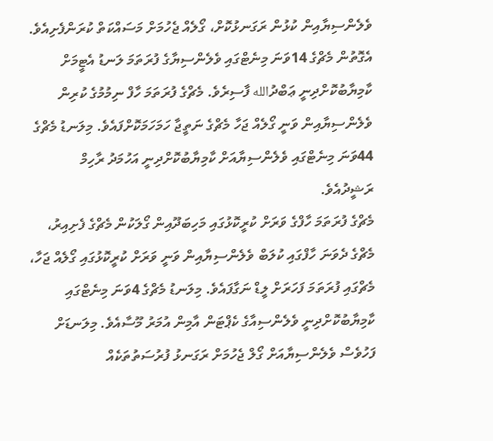ވެލެންސިޔާއިން ކުޅުން ރަގަނޅުކޮށް، ގޯލެއް ޖެހުމަށް މަސައްކަތް ކުރަންފެށިއެވެ. އެގޮތުން މެޗްގެ 14ވަނަ މިނެޓްގައި ވެލެންސިޔާގެ ފުރަތަމަ ލަނޑު އެޓީމަށް ކާމިޔާބުކޮށްދިނީ ޢަބްދުالله ފާސިރެވެ. މެޗްގެ ފުރަތަމަ ހާފް ނިމުމުގެ ކުރިން ވެލެންސިޔާއިން ވަނީ ގޯލެއް ޖަހާ މެޗްގެ ނަތީޖާ ހަމަހަމަކޮށްފައެވެ. މިލަނޑު މެޗްގެ 44ވަނަ މިނެޓްގައި ވެލެންސިޔާއަށް ކާމިޔާބުކޮށްދިނީ އަހުމަދު ރާހިމް ރަޝީދުއެވެ.
މެޗްގެ ފުރަތަމަ ހާފްގެ ވަރަށް ކުރީކޮޅުގައި މަހިބަދޫއިން ގޯލަކުން މެޗްގެ ފެށިއިރު، މެޗްގެ ދެވަނަ ހާފްގައި ކުލަބް ވެލެންސިޔާއިން ވަނީ ވަރަށް ކުރީކޮޅުގައި ގޯލެއް ޖަހާ، މެޗްގައި ފުރަތަމަ ފަހަރަށް ލީޑް ނަގާފައެވެ. މިލަނޑު މެޗްގެ 4ވަނަ މިނެޓްގައި ކާމިޔާބުކޮށްދިނީ ވެލެންސިއާގެ ކެޕްޓަން އާމިން އުމަރު މޫސާއެވެ. މިލަނޑަށް ފަހުވެސް ވެލެންސިޔާއަށް ގޯލް ޖެހުމަށް ރަގަނޅު ފުރުސަތުތަކެއް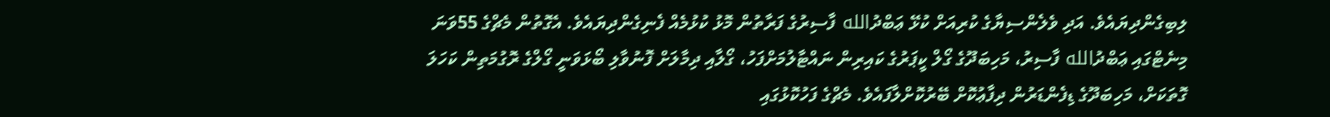ލިބިގެންދިޔައެވެ. އަދި ވެލެންސިޔާގެ ކުރިއަށް ކުޅޭ ޢަބްދުالله ފާސިރުގެ ފަރާތުން މޮޅު ކުޅުމެއް ފެނިގެންދިޔައެވެ. އެގޮތުން މެޗްގެ 55ވަނަ މިނެޓްގައި ޢަބްދުالله ފާސިރު، މަހިބަދޫގެ ގޯލް ކީޕަރުގެ ކައިރިން ނައްޓާލުމަށްފަހު، ގޯލާއި ދިމާލަށް ފޮނުވާލި ބޯޅަވަނީ ގޯލްގެ ރޮގުމަތިން ކަހަލަ ގޮތަކަށް، މަހިބަދޫގެ ޑިފެންޑަރުން ދިފާޢުކޮށް ބޭރުކޮށްލާފައެވެ. މެޗްގެ ފަހުކޮޅުގައި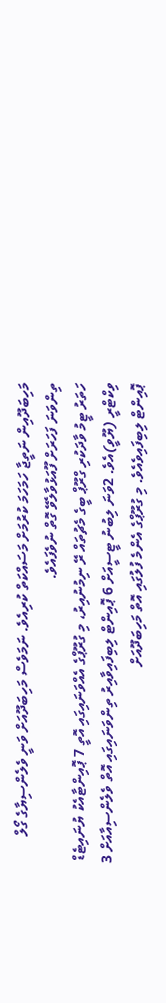މަހިބަދޫއިން ނަތީޖާ ހަމަހަމަ ކުރުމަށް މަސައްކަތް ކުރިއެވެ. ނަމަވެސް މަހިބަދޫއަށް ވަނީ ވެލެންސިޔާގެ ގޯލް ތިންވަނަ ފަހަރަށް ފޫއަޅުވާލެވޭ ގޮތް ނުވެފައެވެ.
ހަތަރު ޓީމު ވާދަކުރި ގްރޫޕް ބީގެ މެޗުތައް ރޭ ނިމުނުއިރު، މި ގުރޫޕްގެ އެއްވަނައިގައި އޮތީ 7 ޕޮއިންޓާއެކު ޔުނައިޓެޑް ވިކްޓްރީ (ޔޫވީ)އެވެ. 2ވަނަ ލިބުނު ޓީސީއަށް 6 ޕޮއިންޓް ލިބިފައިވާއިރު ތިންވަނައިގައި އޮތް ވެލެންސިއާއަށް 3 ޕޮއިންޓް ލިބިފައިވެއެވެ. މި ގުރޫޕްގެ އެންމެ ފުލުގައި އޮތް މަހިބަދޫއަށް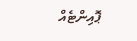ޕޮއިންޓެއް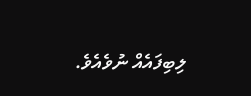ލިބިފައެއް ނުވެއެވެ.